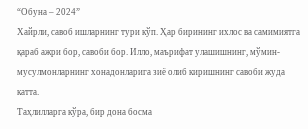“Обуна – 2024”
Хайрли, савоб ишларнинг тури кўп. Ҳар бирининг ихлос ва самимиятга қараб ажри бор, савоби бор. Илло, маърифат улашишнинг, мўмин-мусулмонларнинг хонадонларига зиё олиб киришнинг савоби жуда катта.
Таҳлилларга кўра, бир дона босма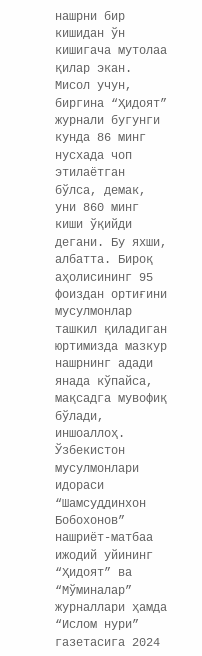нашрни бир кишидан ўн кишигача мутолаа қилар экан. Мисол учун, биргина “Ҳидоят” журнали бугунги кунда 86 минг нусхада чоп этилаётган бўлса, демак, уни 860 минг киши ўқийди дегани. Бу яхши, албатта. Бироқ аҳолисининг 95 фоиздан ортиғини мусулмонлар ташкил қиладиган юртимизда мазкур нашрнинг адади янада кўпайса, мақсадга мувофиқ бўлади, иншоаллоҳ.
Ўзбекистон мусулмонлари идораси “Шамсуддинхон Бобохонов” нашриёт-матбаа ижодий уйининг “Ҳидоят” ва “Мўминалар” журналлари ҳамда “Ислом нури” газетасига 2024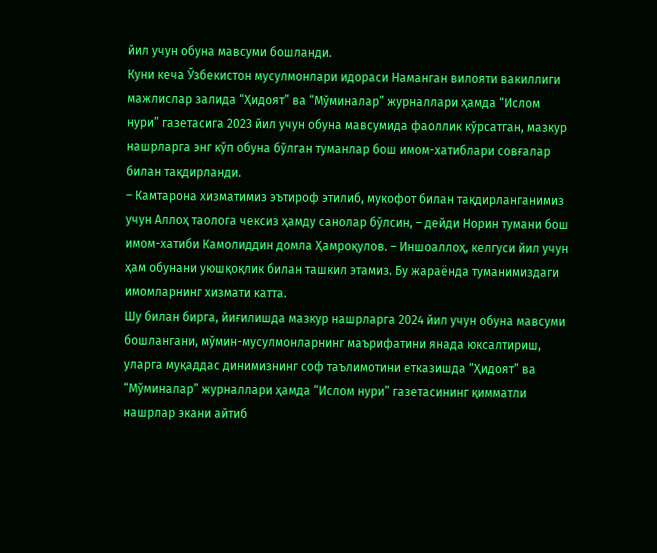йил учун обуна мавсуми бошланди.
Куни кеча Ўзбекистон мусулмонлари идораси Наманган вилояти вакиллиги мажлислар залида “Ҳидоят” ва “Мўминалар” журналлари ҳамда “Ислом нури” газетасига 2023 йил учун обуна мавсумида фаоллик кўрсатган, мазкур нашрларга энг кўп обуна бўлган туманлар бош имом-хатиблари совғалар билан тақдирланди.
– Камтарона хизматимиз эътироф этилиб, мукофот билан тақдирланганимиз учун Аллоҳ таолога чексиз ҳамду санолар бўлсин, – дейди Норин тумани бош имом-хатиби Камолиддин домла Ҳамроқулов. – Иншоаллоҳ, келгуси йил учун ҳам обунани уюшқоқлик билан ташкил этамиз. Бу жараёнда туманимиздаги имомларнинг хизмати катта.
Шу билан бирга, йиғилишда мазкур нашрларга 2024 йил учун обуна мавсуми бошлангани, мўмин-мусулмонларнинг маърифатини янада юксалтириш, уларга муқаддас динимизнинг соф таълимотини етказишда “Ҳидоят” ва “Мўминалар” журналлари ҳамда “Ислом нури” газетасининг қимматли нашрлар экани айтиб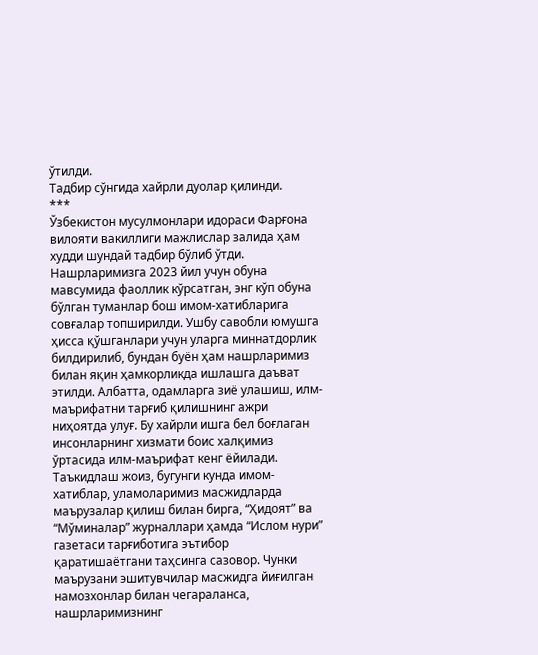ўтилди.
Тадбир сўнгида хайрли дуолар қилинди.
***
Ўзбекистон мусулмонлари идораси Фарғона вилояти вакиллиги мажлислар залида ҳам худди шундай тадбир бўлиб ўтди. Нашрларимизга 2023 йил учун обуна мавсумида фаоллик кўрсатган, энг кўп обуна бўлган туманлар бош имом-хатибларига совғалар топширилди. Ушбу савобли юмушга ҳисса қўшганлари учун уларга миннатдорлик билдирилиб, бундан буён ҳам нашрларимиз билан яқин ҳамкорликда ишлашга даъват этилди. Албатта, одамларга зиё улашиш, илм-маърифатни тарғиб қилишнинг ажри ниҳоятда улуғ. Бу хайрли ишга бел боғлаган инсонларнинг хизмати боис халқимиз ўртасида илм-маърифат кенг ёйилади.
Таъкидлаш жоиз, бугунги кунда имом-хатиблар, уламоларимиз масжидларда маърузалар қилиш билан бирга, “Ҳидоят” ва “Мўминалар” журналлари ҳамда “Ислом нури” газетаси тарғиботига эътибор қаратишаётгани таҳсинга сазовор. Чунки маърузани эшитувчилар масжидга йиғилган намозхонлар билан чегараланса, нашрларимизнинг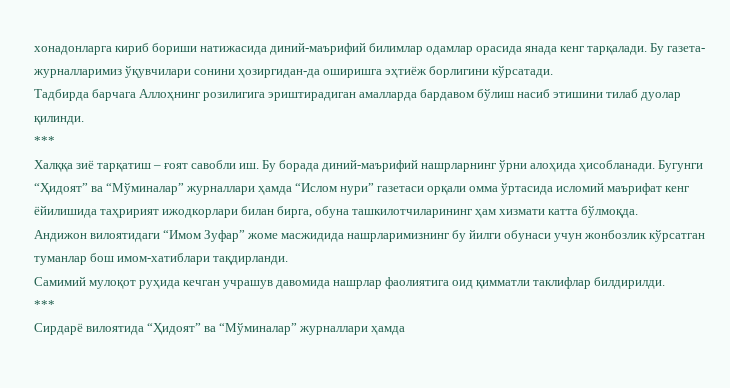хонадонларга кириб бориши натижасида диний-маърифий билимлар одамлар орасида янада кенг тарқалади. Бу газета-журналларимиз ўқувчилари сонини ҳозиргидан-да оширишга эҳтиёж борлигини кўрсатади.
Тадбирда барчага Аллоҳнинг розилигига эриштирадиган амалларда бардавом бўлиш насиб этишини тилаб дуолар қилинди.
***
Халққа зиё тарқатиш – ғоят савобли иш. Бу борада диний-маърифий нашрларнинг ўрни алоҳида ҳисобланади. Бугунги “Ҳидоят” ва “Мўминалар” журналлари ҳамда “Ислом нури” газетаси орқали омма ўртасида исломий маърифат кенг ёйилишида таҳририят ижодкорлари билан бирга, обуна ташкилотчиларининг ҳам хизмати катта бўлмоқда.
Андижон вилоятидаги “Имом Зуфар” жоме масжидида нашрларимизнинг бу йилги обунаси учун жонбозлик кўрсатган туманлар бош имом-хатиблари тақдирланди.
Самимий мулоқот руҳида кечган учрашув давомида нашрлар фаолиятига оид қимматли таклифлар билдирилди.
***
Сирдарё вилоятида “Ҳидоят” ва “Мўминалар” журналлари ҳамда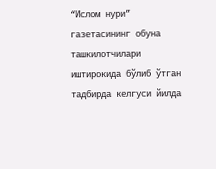“Ислом нури” газетасининг обуна ташкилотчилари иштирокида бўлиб ўтган тадбирда келгуси йилда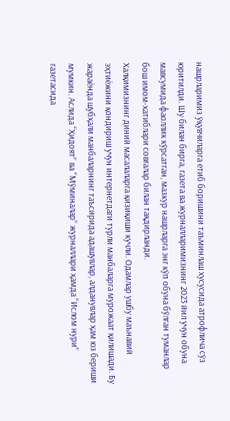нашрларимиз ўқувчиларга етиб боришини таъминлаш хусусида атрофлича сўз юритилди. Шу билан бирга, газета ва журналларимизнинг 2023 йил учун обуна мавсумида фаоллик кўрсатган, мазкур нашрларга энг кўп обуна бўлган туманлар бош имом-хатиблари совғалар билан тақдирланди.
Халқимизнинг диний масалаларга қизиқиши кучли. Одамлар ушбу маънавий эҳтиёжини қондириш учун интернетдаги турли манбаларга мурожаат қилишади. Бу жараёнда шубҳали манбаларнинг таъсирида адашувлар, алданувлар ҳам юз бериши мумкин. Аслида “Ҳидоят” ва “Мўминалар” журналлари ҳамда “Ислом нури” газетасида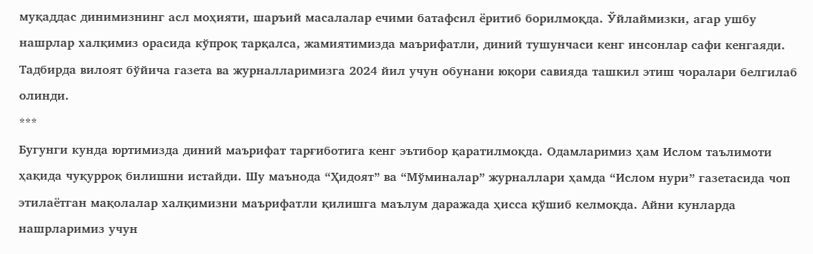муқаддас динимизнинг асл моҳияти, шаръий масалалар ечими батафсил ёритиб борилмоқда. Ўйлаймизки, агар ушбу нашрлар халқимиз орасида кўпроқ тарқалса, жамиятимизда маърифатли, диний тушунчаси кенг инсонлар сафи кенгаяди.
Тадбирда вилоят бўйича газета ва журналларимизга 2024 йил учун обунани юқори савияда ташкил этиш чоралари белгилаб олинди.
***
Бугунги кунда юртимизда диний маърифат тарғиботига кенг эътибор қаратилмоқда. Одамларимиз ҳам Ислом таълимоти ҳақида чуқурроқ билишни истайди. Шу маънода “Ҳидоят” ва “Мўминалар” журналлари ҳамда “Ислом нури” газетасида чоп этилаётган мақолалар халқимизни маърифатли қилишга маълум даражада ҳисса қўшиб келмоқда. Айни кунларда нашрларимиз учун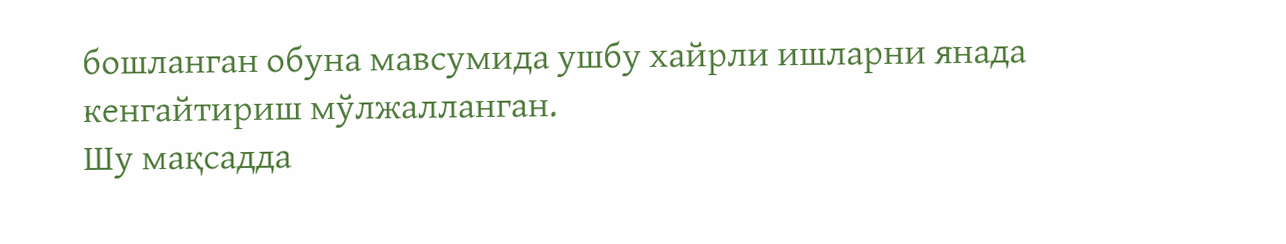бошланган обуна мавсумида ушбу хайрли ишларни янада кенгайтириш мўлжалланган.
Шу мақсадда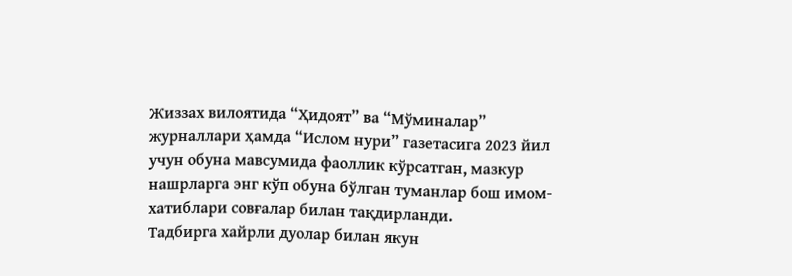Жиззах вилоятида “Ҳидоят” ва “Мўминалар” журналлари ҳамда “Ислом нури” газетасига 2023 йил учун обуна мавсумида фаоллик кўрсатган, мазкур нашрларга энг кўп обуна бўлган туманлар бош имом-хатиблари совғалар билан тақдирланди.
Тадбирга хайрли дуолар билан якун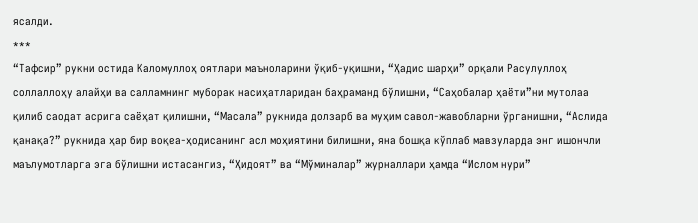ясалди.
***
“Тафсир” рукни остида Каломуллоҳ оятлари маъноларини ўқиб-уқишни, “Ҳадис шарҳи” орқали Расулуллоҳ соллаллоҳу алайҳи ва салламнинг муборак насиҳатларидан баҳраманд бўлишни, “Саҳобалар ҳаёти”ни мутолаа қилиб саодат асрига саёҳат қилишни, “Масала” рукнида долзарб ва муҳим савол-жавобларни ўрганишни, “Аслида қанақа?” рукнида ҳар бир воқеа-ҳодисанинг асл моҳиятини билишни, яна бошқа кўплаб мавзуларда энг ишончли маълумотларга эга бўлишни истасангиз, “Ҳидоят” ва “Мўминалар” журналлари ҳамда “Ислом нури”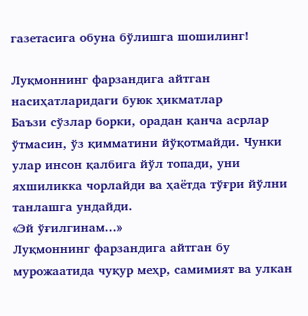газетасига обуна бўлишга шошилинг!

Луқмоннинг фарзандига айтган насиҳатларидаги буюк ҳикматлар
Баъзи сўзлар борки, орадан қанча асрлар ўтмасин, ўз қимматини йўқотмайди. Чунки улар инсон қалбига йўл топади, уни яхшиликка чорлайди ва ҳаётда тўғри йўлни танлашга ундайди.
«Эй ўғилгинам...»
Луқмоннинг фарзандига айтган бу мурожаатида чуқур меҳр, самимият ва улкан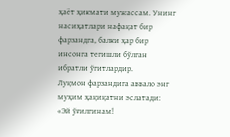ҳаёт ҳикмати мужассам. Унинг насиҳатлари нафақат бир фарзандга, балки ҳар бир инсонга тегишли бўлган ибратли ўгитлардир.
Луқмон фарзандига аввало энг муҳим ҳақиқатни эслатади:
«Эй ўғилгинам!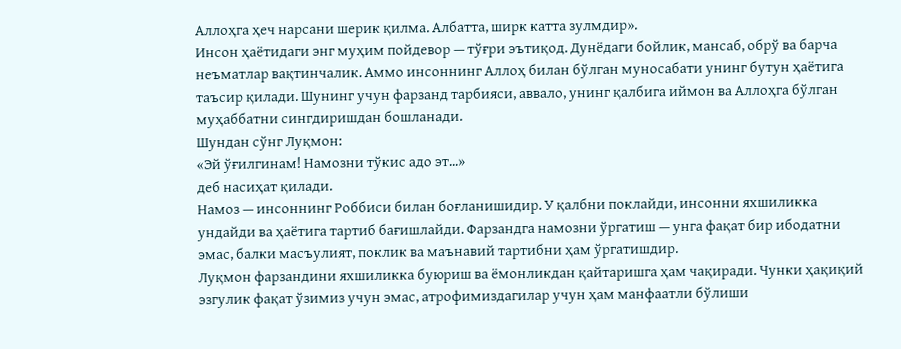Аллоҳга ҳеч нарсани шерик қилма. Албатта, ширк катта зулмдир».
Инсон ҳаётидаги энг муҳим пойдевор — тўғри эътиқод. Дунёдаги бойлик, мансаб, обрў ва барча неъматлар вақтинчалик. Аммо инсоннинг Аллоҳ билан бўлган муносабати унинг бутун ҳаётига таъсир қилади. Шунинг учун фарзанд тарбияси, аввало, унинг қалбига иймон ва Аллоҳга бўлган муҳаббатни сингдиришдан бошланади.
Шундан сўнг Луқмон:
«Эй ўғилгинам! Намозни тўкис адо эт...»
деб насиҳат қилади.
Намоз — инсоннинг Роббиси билан боғланишидир. У қалбни поклайди, инсонни яхшиликка ундайди ва ҳаётига тартиб бағишлайди. Фарзандга намозни ўргатиш — унга фақат бир ибодатни эмас, балки масъулият, поклик ва маънавий тартибни ҳам ўргатишдир.
Луқмон фарзандини яхшиликка буюриш ва ёмонликдан қайтаришга ҳам чақиради. Чунки ҳақиқий эзгулик фақат ўзимиз учун эмас, атрофимиздагилар учун ҳам манфаатли бўлиши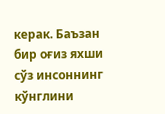керак. Баъзан бир оғиз яхши сўз инсоннинг кўнглини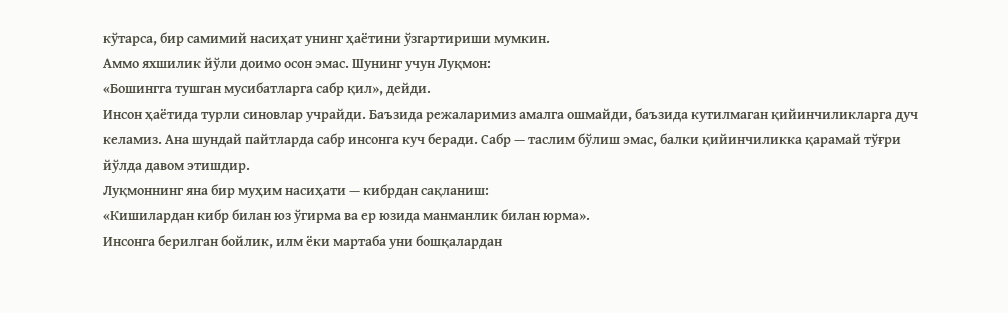кўтарса, бир самимий насиҳат унинг ҳаётини ўзгартириши мумкин.
Аммо яхшилик йўли доимо осон эмас. Шунинг учун Луқмон:
«Бошингга тушган мусибатларга сабр қил», дейди.
Инсон ҳаётида турли синовлар учрайди. Баъзида режаларимиз амалга ошмайди, баъзида кутилмаган қийинчиликларга дуч келамиз. Ана шундай пайтларда сабр инсонга куч беради. Сабр — таслим бўлиш эмас, балки қийинчиликка қарамай тўғри йўлда давом этишдир.
Луқмоннинг яна бир муҳим насиҳати — кибрдан сақланиш:
«Кишилардан кибр билан юз ўгирма ва ер юзида манманлик билан юрма».
Инсонга берилган бойлик, илм ёки мартаба уни бошқалардан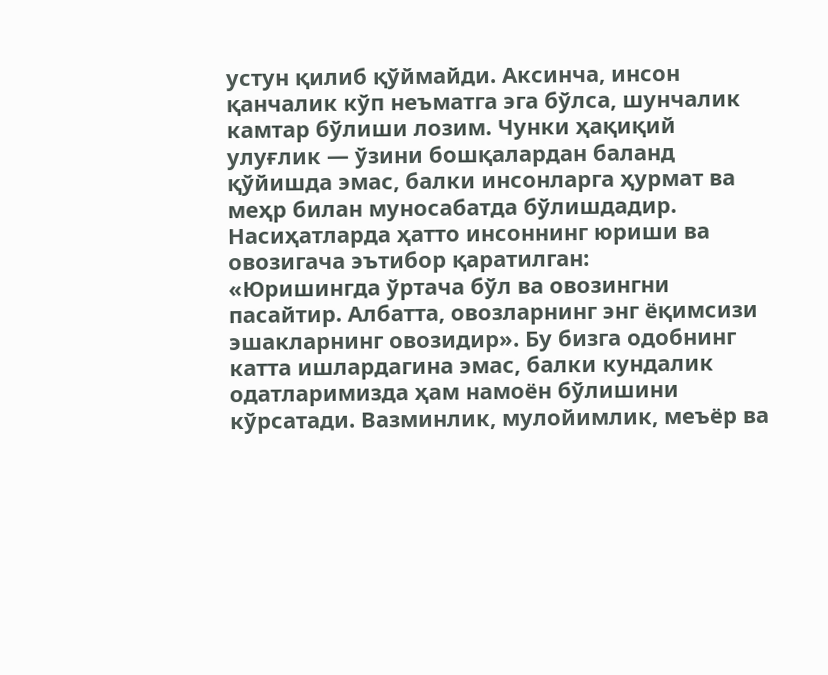устун қилиб қўймайди. Аксинча, инсон қанчалик кўп неъматга эга бўлса, шунчалик камтар бўлиши лозим. Чунки ҳақиқий улуғлик — ўзини бошқалардан баланд қўйишда эмас, балки инсонларга ҳурмат ва меҳр билан муносабатда бўлишдадир.
Насиҳатларда ҳатто инсоннинг юриши ва овозигача эътибор қаратилган:
«Юришингда ўртача бўл ва овозингни пасайтир. Албатта, овозларнинг энг ёқимсизи эшакларнинг овозидир». Бу бизга одобнинг катта ишлардагина эмас, балки кундалик одатларимизда ҳам намоён бўлишини кўрсатади. Вазминлик, мулойимлик, меъёр ва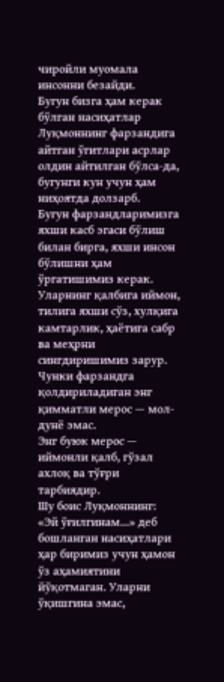чиройли муомала инсонни безайди.
Бугун бизга ҳам керак бўлган насиҳатлар
Луқмоннинг фарзандига айтган ўгитлари асрлар олдин айтилган бўлса-да, бугунги кун учун ҳам ниҳоятда долзарб.
Бугун фарзандларимизга яхши касб эгаси бўлиш билан бирга, яхши инсон бўлишни ҳам ўргатишимиз керак. Уларнинг қалбига иймон, тилига яхши сўз, хулқига камтарлик, ҳаётига сабр ва меҳрни сингдиришимиз зарур.
Чунки фарзандга қолдириладиган энг қимматли мерос — мол-дунё эмас.
Энг буюк мерос — иймонли қалб, гўзал ахлоқ ва тўғри тарбиядир.
Шу боис Луқмоннинг:
«Эй ўғилгинам...» деб бошланган насиҳатлари ҳар биримиз учун ҳамон ўз аҳамиятини йўқотмаган. Уларни ўқишгина эмас,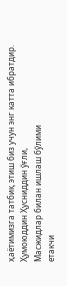ҳаётимизга татбиқ этиш биз учун энг катта ибратдир.
Ҳумоюддин Ҳусниддин ўғли,
Масжидлар билан ишлаш бўлими
етакчи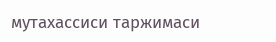мутахассиси таржимаси